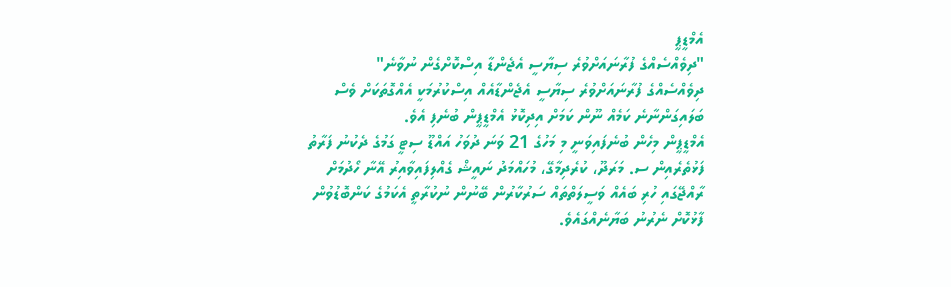އެމްޑީޕީ
"ދިވެއްސެއްގެ ފުރާނައަށްވުރެ ސިޔާސީ އެޖެންޑާ އިސްކޮށްގެން ނުވާނެ"
ދިވެއްސެއްގެ ފުރާނައަށްވުރެ ސިޔާސީ އެޖެންޑާއެއް އިސްކުރުމަކީ އެއްގޮތަކަށް ވެސް ބަލައިގަންނާނެ ކަމެއް ނޫން ކަމަށް އިދިކޮޅު އެމްޑީޕީން ބުނެފި އެވެ.
އެމްޑީޕީން މިހެން ބުނެފައިވަނީ މި މަހުގެ 21 ވަނަ ދުވަހު އައްޑޫ ސިޓީ ގަމުގެ ދެކުނު ފަރާތު ފަޅުތެރެއިން ސ. މަރަދޫ، ކުރެދިމާގޭ، މުހައްމަދު ނައީޝް ގެއްލިފައިވާއިރު އޭނާ ހޯދުމަށް ރާއްޖޭގައި ހުރި ބައެއް ވަސީލަތްތައް ސަރުކާރުން ބޭނުން ނުކުރާތީ އެކަމުގެ ކަންބޮޑުވުން ފާޅުކޮށް ނެރުނު ބަޔާނެއްގައެވެ.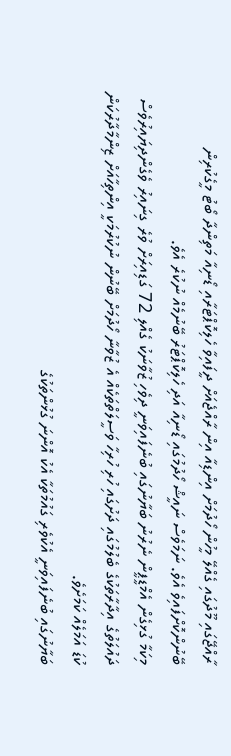ރާއްޖޭގައި މޫދުގައި ގެއްލޭ މީހުން ހޯދުމަށް އިންޑިއާ އިން ރާއްޖެއަށް ދީފައިވާ ހެލިކޮޕްޓަރާއި ޑޯނިއާ މަތިންދާ ބޯޓު މީގެކުރިން ބޭނުންކޮށްފައިވެ އެވެ. ނަމަވެސް ނައީޝް ހޯދުމުގައި ޑޯނިއާ އަދި ހެލިކޮޕްޓަރު ބޭނުމެއް ނުކުރެ އެވެ.
މިކަމާ ގުޅިގެން އެމްޑީޕީން ނެރުނު ބަޔާނުގައި ބުނެފައިވަނީ ދިވެހި ޒުވާނަކު ގެއްލި 72 ގަޑިއިރަށް ވުރެ ގިނައިރު ވެގެންދިޔައިރުވެސް ދައުލަތުގެ އިދާރާތަކުގެ ބެލުމުގައި ދަށުގައި ހުރި ހުރިހާ ވަސީލަތްތަކެއް އެ ޒުވާނާ ހޯދުމަށް ބޭނުން ނުކުރުމަކީ އިންތިހާއަށް ޒިންމާދާރުކަން ކުޑަ އަމަލެއް ކަމަށެވެ.
ބަޔާނުގައި ބުނެފައިވަނީ އެކުވެރި ގައުމުތަކާ އެކު އޮންނަ ގުޅުންތަކުގެ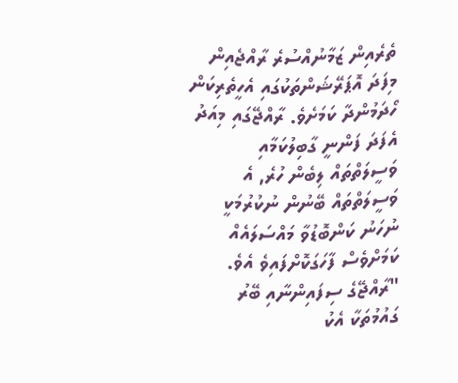ތެރެއިން ޒަމާނުއްސުރެ ރާއްޖެއިން މިފަދަ އޮޕަރޭޝަންތަކުގައި އެހީތެރިކަން ހޯދަމުންދާ ކަމަށެވެ. ރާއްޖޭގައި މިއަދު އެފަދަ ފަންނީ ގާބިލުކަމާއި ވަސީލަތްތައް ލިބެން ހުރެ, އެ ވަސީލަތްތައް ބޭނުން ނުކުރުމަކީ ނުހަނު ކަންބޮޑުވާ މައްސަލައެއް ކަމަށްވެސް ފާހަގަކޮށްފައިވެ އެވެ.
"ރާއްޖޭގެ ސިފައިންނާއި ބޭރު ގައުމުތަކާ އެކު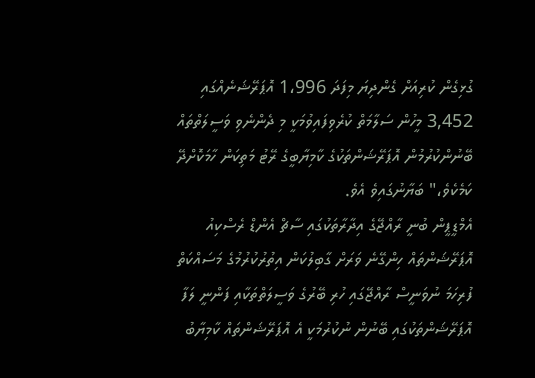ގުޅިގެން ކުރިއަށް ގެންދިޔަ މިފަދަ 1،996 އޮޕަރޭޝަނެއްގައި 3,452 މީހުން ސަލާމަތް ކުރެވިފައިވުމަކީ މި ދެންނެވި ވަސީލަތްތައް ބޭނުންކުރުމުން އޮޕަރޭޝަންތަކުގެ ކާމިޔާބީގެ ރޭޓު މަތިކަން ހާމަކޮށްދޭ ކަމެކެވެ،" ބަޔާނުގައިވެ އެވެ.
އެމްޑީޕީން ބުނީ ރާއްޖޭގެ އިދާރާތަކުގައި ސާޗް އެންޑް ރެސްކިއު އޮޕަރޭޝަންތައް ހިންގޭނެ ވަރަށް ގާބިލުކަން އިތުރުކުރުމުގެ މަސައްކަތް ފުރިހަމަ ނުވަނީސް ރާއްޖޭގައި ހުރި ބޭރުގެ ވަސީލަތްތަކާއި ފަންނީ ލަފާ އޮޕަރޭޝަންތަކުގައި ބޭނުން ނުކުރުމަކީ އެ އޮޕަރޭޝަންތައް ކާމިޔާބު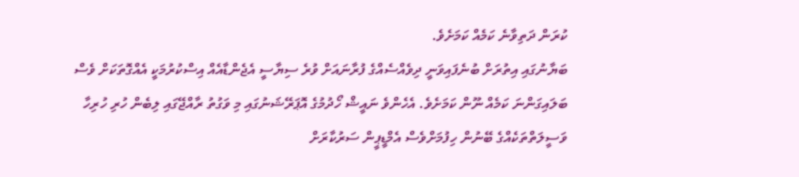ކުރަން ދަތިވާނެ ކަމެއް ކަމަށެވެ.
ބަޔާނުގައި އިތުރަށް ބުނެފައިވަނީ ދިވެއްސެއްގެ ފުރާނައަށް ވުރެ ސިޔާސީ އެޖެންޑާއެއް އިސްކުރުމަކީ އެއްގޮތަކަށް ވެސް ބަލައިގަންނަ ކަމެއް ނޫން ކަމަށެވެ. އެހެންވެ ނައީޝް ހޯދުމުގެ އޮޕަރޭޝަނުގައި މި ވަގުތު ރާއްޖޭގައި ލިބެން ހުރި ހުރިހާ ވަސީލަތްތަކެއްގެ ބޭނުން ހިފުމަށްވެސް އެމްޑީޕީން ސަރުކާރަށް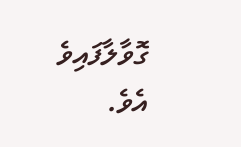ގޮވާލާފައިވެ އެވެ.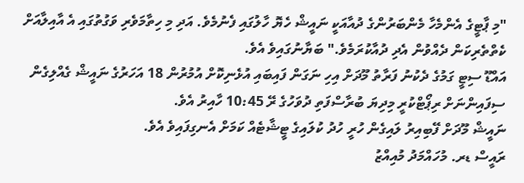"މި ޕާޓީގެ އެންމެހާ މެންބަރުންގެ ދުއާއަކީ ނައީޝް ހެޔޮ ހާލުގައި ފެނުމެވެ. އަދި މި ހިތާމަވެރި ވަގުތުގައި އެ އާއިލާއަށް ކެތްތެރިކަން ދެއްވުން އެދި ދުއާކުރަމެވެ." ބަޔާނުގައިވެ އެވެ.
އައްޑޫ ސިޓީ ގަމުގެ ދެކުނު ފަރާތު މޫދަށް އިހި ނަގަން ފައިބައި އުޅެނިކޮށް އުމުރުން 18 އަހަރުގެ ނައީޝް ގެއްލިގެން ސިފައިންނަށް ރިޕޯޓްކުރީ މިދިޔަ ބުރާސްފަތި ދުވަހުގެ ރޭ 10:45 ހާއިރު އެވެ.
ނައީޝް މޫދަށް ފޭބިއިރު ލައިގެން ހުރީ ހުދު ކުލައިގެ ޓީޝާޓެއް ކަމަށް އެނގިފައިވެ އެވެ.
ރައީސް ޑރ. މުހައްމަދު މުއިއްޒު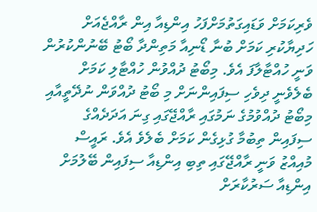ވެރިކަމަށް ވަޑައިގަތުމަށްފަހު އިންޑިއާ އިން ރާއްޖެއަށް ހަދިޔާކުރި ކަމަށް ބުނާ ޑޯނިއާ މަތިންދާ ބޯޓު ބޭނުންކުރުން ވަނީ ހުއްޓާލާފަ އެވެ. މިބޯޓު ދުއްވުން ހުއްޓާލި ކަމަށް ބެލެވެނީ ދިވެހި ސިފައިންނަށް މި ބޯޓު ދުއްވަން ނުދޭތީއާއި މިބޯޓު ދުއްވުމުގެ ނަމުގައި ރާއްޖޭގައި ގިނަ އަދަދެއްގެ ސިފައިން ތިބުމާ ގުޅިގެން ކަމަށް ބެލެވެ އެވެ. ރައީސް މުއިއްޒު ވަނީ ރާއްޖޭގައި ތިބި އިންޑިއާ ސިފައިން ބޭލުމަށް އިންޑިއާ ސަރުކާރަށް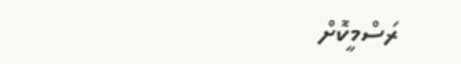ރަސްމީކޮށް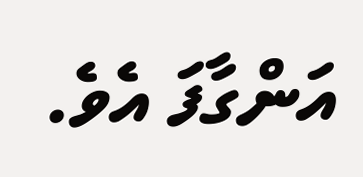އަންގާފަ އެވެ.